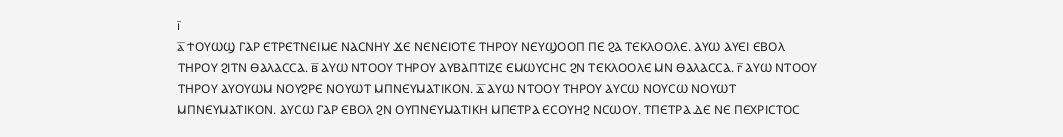ⲓ̅
ⲁ̅ ϮⲞⲨⲰϢ ⲄⲀⲢ ⲈⲦⲢⲈⲦⲚⲈⲒⲘⲈ ⲚⲀⲤⲚⲎⲨ ϪⲈ ⲚⲈⲚⲈⲒⲞⲦⲈ ⲦⲎⲢⲞⲨ ⲚⲈⲨϢⲞⲞⲠ ⲠⲈ ϨⲀ ⲦⲈⲔⲖⲞⲞⲖⲈ. ⲀⲨⲰ ⲀⲨⲈⲒ ⲈⲂⲞⲖ ⲦⲎⲢⲞⲨ ϨⲒⲦⲚ ⲐⲀⲖⲀⲤⲤⲀ. ⲃ̅ ⲀⲨⲰ ⲚⲦⲞⲞⲨ ⲦⲎⲢⲞⲨ ⲀⲨⲂⲀⲠⲦⲒⲌⲈ ⲈⲘⲰⲨⲤⲎⲤ ϨⲚ ⲦⲈⲔⲖⲞⲞⲖⲈ ⲘⲚ ⲐⲀⲖⲀⲤⲤⲀ. ⲅ̅ ⲀⲨⲰ ⲚⲦⲞⲞⲨ ⲦⲎⲢⲞⲨ ⲀⲨⲞⲨⲰⲘ ⲚⲞⲨϨⲢⲈ ⲚⲞⲨⲰⲦ ⲘⲠⲚⲈⲨⲘⲀⲦⲒⲔⲞⲚ. ⲇ̅ ⲀⲨⲰ ⲚⲦⲞⲞⲨ ⲦⲎⲢⲞⲨ ⲀⲨⲤⲰ ⲚⲞⲨⲤⲰ ⲚⲞⲨⲰⲦ ⲘⲠⲚⲈⲨⲘⲀⲦⲒⲔⲞⲚ. ⲀⲨⲤⲰ ⲄⲀⲢ ⲈⲂⲞⲖ ϨⲚ ⲞⲨⲠⲚⲈⲨⲘⲀⲦⲒⲔⲎ ⲘⲠⲈⲦⲢⲀ ⲈⲤⲞⲨⲎϨ ⲚⲤⲰⲞⲨ. ⲦⲠⲈⲦⲢⲀ ⲆⲈ ⲚⲈ ⲠⲈⲬⲢⲒⲤⲦⲞⲤ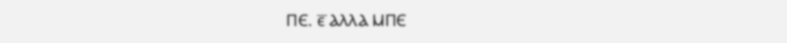ⲠⲈ. ⲉ̅ ⲀⲖⲖⲀ ⲘⲠⲈ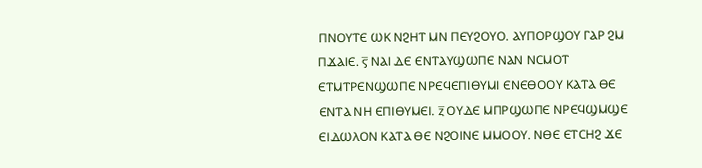ⲠⲚⲞⲨⲦⲈ ⲰⲔ ⲚϨⲎⲦ ⲘⲚ ⲠⲈⲨϨⲞⲨⲞ. ⲀⲨⲠⲞⲢϢⲞⲨ ⲄⲀⲢ ϨⲘ ⲠϪⲀⲒⲈ. ⲋ̅ ⲚⲀⲒ ⲆⲈ ⲈⲚⲦⲀⲨϢⲰⲠⲈ ⲚⲀⲚ ⲚⲤⲘⲞⲦ ⲈⲦⲘⲦⲢⲈⲚϢⲰⲠⲈ ⲚⲢⲈϤⲈⲠⲒⲐⲨⲘⲒ ⲈⲚⲈⲐⲞⲞⲨ ⲔⲀⲦⲀ ⲐⲈ ⲈⲚⲦⲀ ⲚⲎ ⲈⲠⲒⲐⲨⲘⲈⲒ. ⲍ̅ ⲞⲨⲆⲈ ⲘⲠⲢϢⲰⲠⲈ ⲚⲢⲈϤϢⲘϢⲈ ⲈⲒⲆⲰⲖⲞⲚ ⲔⲀⲦⲀ ⲐⲈ ⲚϨⲞⲒⲚⲈ ⲘⲘⲞⲞⲨ. ⲚⲐⲈ ⲈⲦⲤⲎϨ ϪⲈ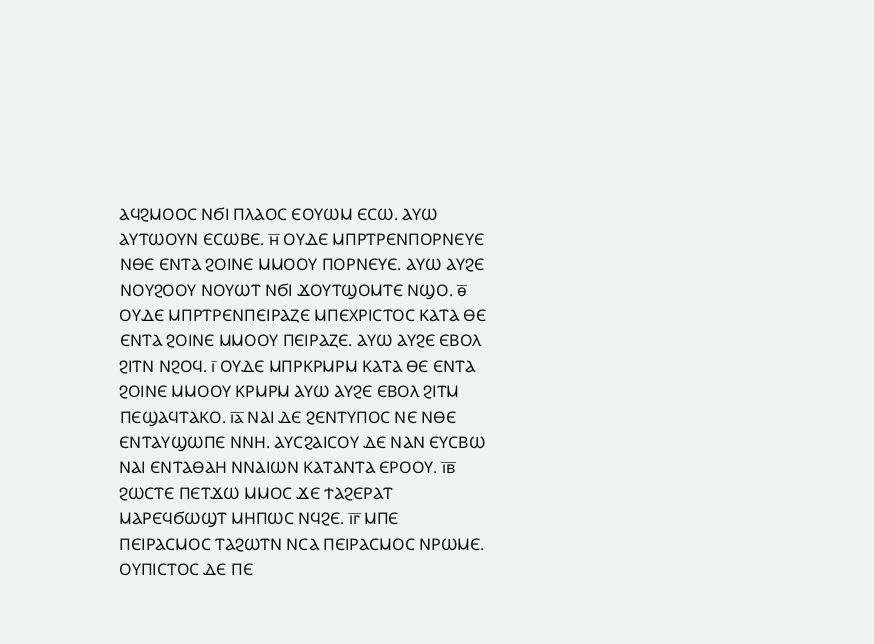ⲀϤϨⲘⲞⲞⲤ ⲚϬⲒ ⲠⲖⲀⲞⲤ ⲈⲞⲨⲰⲘ ⲈⲤⲰ. ⲀⲨⲰ ⲀⲨⲦⲰⲞⲨⲚ ⲈⲤⲰⲂⲈ. ⲏ̅ ⲞⲨⲆⲈ ⲘⲠⲢⲦⲢⲈⲚⲠⲞⲢⲚⲈⲨⲈ ⲚⲐⲈ ⲈⲚⲦⲀ ϨⲞⲒⲚⲈ ⲘⲘⲞⲞⲨ ⲠⲞⲢⲚⲈⲨⲈ. ⲀⲨⲰ ⲀⲨϨⲈ ⲚⲞⲨϨⲞⲞⲨ ⲚⲞⲨⲰⲦ ⲚϬⲒ ϪⲞⲨⲦϢⲞⲘⲦⲈ ⲚϢⲞ. ⲑ̅ ⲞⲨⲆⲈ ⲘⲠⲢⲦⲢⲈⲚⲠⲈⲒⲢⲀⲌⲈ ⲘⲠⲈⲬⲢⲒⲤⲦⲞⲤ ⲔⲀⲦⲀ ⲐⲈ ⲈⲚⲦⲀ ϨⲞⲒⲚⲈ ⲘⲘⲞⲞⲨ ⲠⲈⲒⲢⲀⲌⲈ. ⲀⲨⲰ ⲀⲨϨⲈ ⲈⲂⲞⲖ ϨⲒⲦⲚ ⲚϨⲞϤ. ⲓ̅ ⲞⲨⲆⲈ ⲘⲠⲢⲔⲢⲘⲢⲘ ⲔⲀⲦⲀ ⲐⲈ ⲈⲚⲦⲀ ϨⲞⲒⲚⲈ ⲘⲘⲞⲞⲨ ⲔⲢⲘⲢⲘ ⲀⲨⲰ ⲀⲨϨⲈ ⲈⲂⲞⲖ ϨⲒⲦⲘ ⲠⲈϢⲀϤⲦⲀⲔⲞ. ⲓ̅ⲁ̅ ⲚⲀⲒ ⲆⲈ ϨⲈⲚⲦⲨⲠⲞⲤ ⲚⲈ ⲚⲐⲈ ⲈⲚⲦⲀⲨϢⲰⲠⲈ ⲚⲚⲎ. ⲀⲨⲤϨⲀⲒⲤⲞⲨ ⲆⲈ ⲚⲀⲚ ⲈⲨⲤⲂⲰ ⲚⲀⲒ ⲈⲚⲦⲀⲐⲀⲎ ⲚⲚⲀⲒⲰⲚ ⲔⲀⲦⲀⲚⲦⲀ ⲈⲢⲞⲞⲨ. ⲓ̅ⲃ̅ ϨⲰⲤⲦⲈ ⲠⲈⲦϪⲰ ⲘⲘⲞⲤ ϪⲈ ϮⲀϨⲈⲢⲀⲦ ⲘⲀⲢⲈϤϬⲰϢⲦ ⲘⲎⲠⲰⲤ ⲚϤϨⲈ. ⲓ̅ⲅ̅ ⲘⲠⲈ ⲠⲈⲒⲢⲀⲤⲘⲞⲤ ⲦⲀϨⲰⲦⲚ ⲚⲤⲀ ⲠⲈⲒⲢⲀⲤⲘⲞⲤ ⲚⲢⲰⲘⲈ. ⲞⲨⲠⲒⲤⲦⲞⲤ ⲆⲈ ⲠⲈ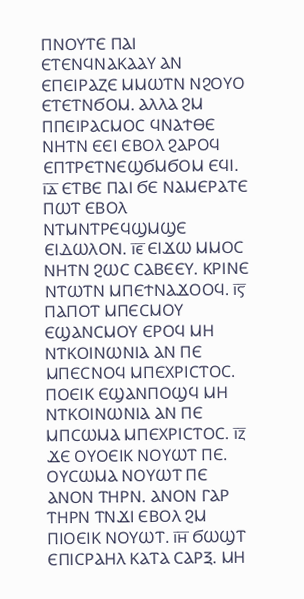ⲠⲚⲞⲨⲦⲈ ⲠⲀⲒ ⲈⲦⲈⲚϤⲚⲀⲔⲀⲀⲨ ⲀⲚ ⲈⲠⲈⲒⲢⲀⲌⲈ ⲘⲘⲰⲦⲚ ⲚϨⲞⲨⲞ ⲈⲦⲈⲦⲚϬⲞⲘ. ⲀⲖⲖⲀ ϨⲘ ⲠⲠⲈⲒⲢⲀⲤⲘⲞⲤ ϤⲚⲀϮⲐⲈ ⲚⲎⲦⲚ ⲈⲈⲒ ⲈⲂⲞⲖ ϨⲀⲢⲞϤ ⲈⲠⲦⲢⲈⲦⲚⲈϢϬⲘϬⲞⲘ ⲈϤⲒ. ⲓ̅ⲇ̅ ⲈⲦⲂⲈ ⲠⲀⲒ ϬⲈ ⲚⲀⲘⲈⲢⲀⲦⲈ ⲠⲰⲦ ⲈⲂⲞⲖ ⲚⲦⲘⲚⲦⲢⲈϤϢⲘϢⲈ ⲈⲒⲆⲰⲖⲞⲚ. ⲓ̅ⲉ̅ ⲈⲒϪⲰ ⲘⲘⲞⲤ ⲚⲎⲦⲚ ϨⲰⲤ ⲤⲀⲂⲈⲈⲨ. ⲔⲢⲒⲚⲈ ⲚⲦⲰⲦⲚ ⲘⲠⲈϮⲚⲀϪⲞⲞϤ. ⲓ̅ⲋ̅ ⲠⲀⲠⲞⲦ ⲘⲠⲈⲤⲘⲞⲨ ⲈϢⲀⲚⲤⲘⲞⲨ ⲈⲢⲞϤ ⲘⲎ ⲚⲦⲔⲞⲒⲚⲰⲚⲒⲀ ⲀⲚ ⲠⲈ ⲘⲠⲈⲤⲚⲞϤ ⲘⲠⲈⲬⲢⲒⲤⲦⲞⲤ. ⲠⲞⲈⲒⲔ ⲈϢⲀⲚⲠⲞϢϤ ⲘⲎ ⲚⲦⲔⲞⲒⲚⲰⲚⲒⲀ ⲀⲚ ⲠⲈ ⲘⲠⲤⲰⲘⲀ ⲘⲠⲈⲬⲢⲒⲤⲦⲞⲤ. ⲓ̅ⲍ̅ ϪⲈ ⲞⲨⲞⲈⲒⲔ ⲚⲞⲨⲰⲦ ⲠⲈ. ⲞⲨⲤⲰⲘⲀ ⲚⲞⲨⲰⲦ ⲠⲈ ⲀⲚⲞⲚ ⲦⲎⲢⲚ. ⲀⲚⲞⲚ ⲄⲀⲢ ⲦⲎⲢⲚ ⲦⲚϪⲒ ⲈⲂⲞⲖ ϨⲘ ⲠⲒⲞⲈⲒⲔ ⲚⲞⲨⲰⲦ. ⲓ̅ⲏ̅ ϬⲰϢⲦ ⲈⲠⲒⲤⲢⲀⲎⲖ ⲔⲀⲦⲀ ⲤⲀⲢⲜ. ⲘⲎ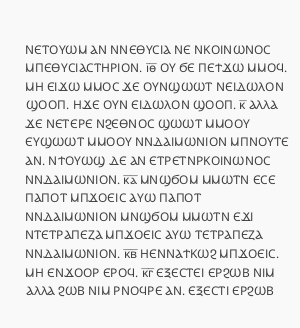ⲚⲈⲦⲞⲨⲰⲘ ⲀⲚ ⲚⲚⲈⲐⲨⲤⲒⲀ ⲚⲈ ⲚⲔⲞⲒⲚⲰⲚⲞⲤ ⲘⲠⲈⲐⲨⲤⲒⲀⲤⲦⲎⲢⲒⲞⲚ. ⲓ̅ⲑ̅ ⲞⲨ ϬⲈ ⲠⲈϮϪⲰ ⲘⲘⲞϤ. ⲘⲎ ⲈⲒϪⲰ ⲘⲘⲞⲤ ϪⲈ ⲞⲨⲚϢⲰⲰⲦ ⲚⲈⲒⲆⲰⲖⲞⲚ ϢⲞⲞⲠ. ⲎϪⲈ ⲞⲨⲚ ⲈⲒⲆⲰⲖⲞⲚ ϢⲞⲞⲠ. ⲕ̅ ⲀⲖⲖⲀ ϪⲈ ⲚⲈⲦⲈⲢⲈ ⲚϨⲈⲐⲚⲞⲤ ϢⲰⲰⲦ ⲘⲘⲞⲞⲨ ⲈⲨϢⲰⲰⲦ ⲘⲘⲞⲞⲨ ⲚⲚⲆⲀⲒⲘⲰⲚⲒⲞⲚ ⲘⲠⲚⲞⲨⲦⲈ ⲀⲚ. ⲚϮⲞⲨⲰϢ ⲆⲈ ⲀⲚ ⲈⲦⲢⲈⲦⲚⲢⲔⲞⲒⲚⲰⲚⲞⲤ ⲚⲚⲆⲀⲒⲘⲰⲚⲒⲞⲚ. ⲕ̅ⲁ̅ ⲘⲚϢϬⲞⲘ ⲘⲘⲰⲦⲚ ⲈⲤⲈ ⲠⲀⲠⲞⲦ ⲘⲠϪⲞⲈⲒⲤ ⲀⲨⲰ ⲠⲀⲠⲞⲦ ⲚⲚⲆⲀⲒⲘⲰⲚⲒⲞⲚ ⲘⲚϢϬⲞⲘ ⲘⲘⲰⲦⲚ ⲈϪⲒ ⲚⲦⲈⲦⲢⲀⲠⲈⲌⲀ ⲘⲠϪⲞⲈⲒⲤ ⲀⲨⲰ ⲦⲈⲦⲢⲀⲠⲈⲌⲀ ⲚⲚⲆⲀⲒⲘⲰⲚⲒⲞⲚ. ⲕ̅ⲃ̅ ⲎⲈⲚⲚⲀϮⲔⲰϨ ⲘⲠϪⲞⲈⲒⲤ. ⲘⲎ ⲈⲚϪⲞⲞⲢ ⲈⲢⲞϤ. ⲕ̅ⲅ̅ ⲈⲜⲈⲤⲦⲈⲒ ⲈⲢϨⲰⲂ ⲚⲒⲘ ⲀⲖⲖⲀ ϨⲰⲂ ⲚⲒⲘ ⲢⲚⲞϤⲢⲈ ⲀⲚ. ⲈⲜⲈⲤⲦⲒ ⲈⲢϨⲰⲂ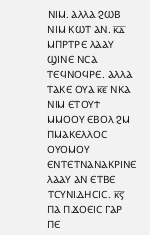ⲚⲒⲘ. ⲀⲖⲖⲀ ϨⲰⲂ ⲚⲒⲘ ⲔⲰⲦ ⲀⲚ. ⲕ̅ⲇ̅ ⲘⲠⲢⲦⲢⲈ ⲖⲀⲀⲨ ϢⲒⲚⲈ ⲚⲤⲀ ⲦⲈϤⲚⲞϤⲢⲈ. ⲀⲖⲖⲀ ⲦⲀⲔⲈ ⲞⲨⲀ ⲕ̅ⲉ̅ ⲚⲔⲀ ⲚⲒⲘ ⲈⲦⲞⲨϮ ⲘⲘⲞⲞⲨ ⲈⲂⲞⲖ ϨⲘ ⲠⲘⲀⲔⲈⲖⲖⲞⲤ ⲞⲨⲞⲘⲞⲨ ⲈⲚⲦⲈⲦⲚⲀⲚⲀⲔⲢⲒⲚⲈ ⲖⲀⲀⲨ ⲀⲚ ⲈⲦⲂⲈ ⲦⲤⲨⲚⲒⲆⲎⲤⲒⲤ. ⲕ̅ⲋ̅ ⲠⲀ ⲠϪⲞⲈⲒⲤ ⲄⲀⲢ ⲠⲈ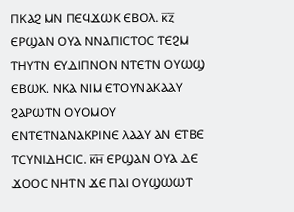ⲠⲔⲀϨ ⲘⲚ ⲠⲈϤϪⲰⲔ ⲈⲂⲞⲖ. ⲕ̅ⲍ̅ ⲈⲢϢⲀⲚ ⲞⲨⲀ ⲚⲚⲀⲠⲒⲤⲦⲞⲤ ⲦⲈϨⲘ ⲦⲎⲨⲦⲚ ⲈⲨⲆⲒⲠⲚⲞⲚ ⲚⲦⲈⲦⲚ ⲞⲨⲰϢ ⲈⲂⲰⲔ. ⲚⲔⲀ ⲚⲒⲘ ⲈⲦⲞⲨⲚⲀⲔⲀⲀⲨ ϨⲀⲢⲰⲦⲚ ⲞⲨⲞⲘⲞⲨ ⲈⲚⲦⲈⲦⲚⲀⲚⲀⲔⲢⲒⲚⲈ ⲖⲀⲀⲨ ⲀⲚ ⲈⲦⲂⲈ ⲦⲤⲨⲚⲒⲆⲎⲤⲒⲤ. ⲕ̅ⲏ̅ ⲈⲢϢⲀⲚ ⲞⲨⲀ ⲆⲈ ϪⲞⲞⲤ ⲚⲎⲦⲚ ϪⲈ ⲠⲀⲒ ⲞⲨϢⲰⲰⲦ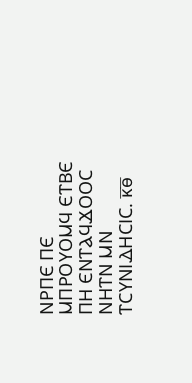ⲚⲢⲠⲈ ⲠⲈ ⲘⲠⲢⲞⲨⲞⲘϤ ⲈⲦⲂⲈ ⲠⲎ ⲈⲚⲦⲀϤϪⲞⲞⲤ ⲚⲎⲦⲚ ⲘⲚ ⲦⲤⲨⲚⲒⲆⲎⲤⲒⲤ. ⲕ̅ⲑ̅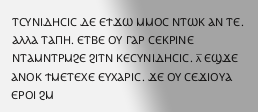ⲦⲤⲨⲚⲒⲆⲎⲤⲒⲤ ⲆⲈ ⲈϮϪⲰ ⲘⲘⲞⲤ ⲚⲦⲰⲔ ⲀⲚ ⲦⲈ. ⲀⲖⲖⲀ ⲦⲀⲠⲎ. ⲈⲦⲂⲈ ⲞⲨ ⲄⲀⲢ ⲤⲈⲔⲢⲒⲚⲈ ⲚⲦⲀⲘⲚⲦⲢⲘϨⲈ ϨⲒⲦⲚ ⲔⲈⲤⲨⲚⲒⲆⲎⲤⲒⲤ. ⲗ̅ ⲈϢϪⲈ ⲀⲚⲞⲔ ϮⲘⲈⲦⲈⲬⲈ ⲈⲨⲬⲀⲢⲒⲤ. ϪⲈ ⲞⲨ ⲤⲈϪⲒⲞⲨⲀ ⲈⲢⲞⲒ ϨⲘ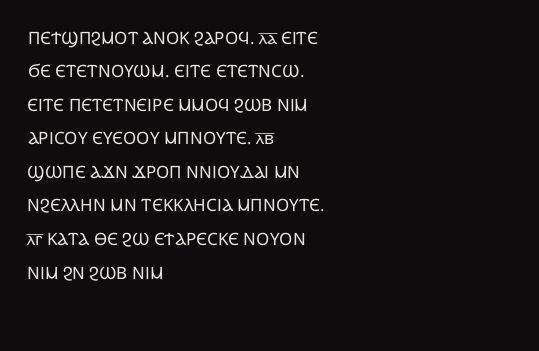ⲠⲈϮϢⲠϨⲘⲞⲦ ⲀⲚⲞⲔ ϨⲀⲢⲞϤ. ⲗ̅ⲁ̅ ⲈⲒⲦⲈ ϬⲈ ⲈⲦⲈⲦⲚⲞⲨⲰⲘ. ⲈⲒⲦⲈ ⲈⲦⲈⲦⲚⲤⲰ. ⲈⲒⲦⲈ ⲠⲈⲦⲈⲦⲚⲈⲒⲢⲈ ⲘⲘⲞϤ ϨⲰⲂ ⲚⲒⲘ ⲀⲢⲒⲤⲞⲨ ⲈⲨⲈⲞⲞⲨ ⲘⲠⲚⲞⲨⲦⲈ. ⲗ̅ⲃ̅ ϢⲰⲠⲈ ⲀϪⲚ ϪⲢⲞⲠ ⲚⲚⲒⲞⲨⲆⲀⲒ ⲘⲚ ⲚϨⲈⲖⲖⲎⲚ ⲘⲚ ⲦⲈⲔⲔⲖⲎⲤⲒⲀ ⲘⲠⲚⲞⲨⲦⲈ. ⲗ̅ⲅ̅ ⲔⲀⲦⲀ ⲐⲈ ϨⲰ ⲈϮⲀⲢⲈⲤⲔⲈ ⲚⲞⲨⲞⲚ ⲚⲒⲘ ϨⲚ ϨⲰⲂ ⲚⲒⲘ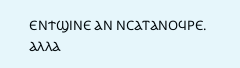ⲈⲚϮϢⲒⲚⲈ ⲀⲚ ⲚⲤⲀⲦⲀⲚⲞϤⲢⲈ. ⲀⲖⲖⲀ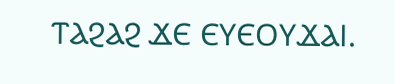ⲦⲀϨⲀϨ ϪⲈ ⲈⲨⲈⲞⲨϪⲀⲒ.